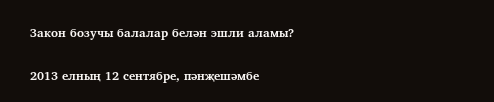Закон бозучы балалар белән эшли аламы?

2013 елның 12 сентябре, пәнҗешәмбе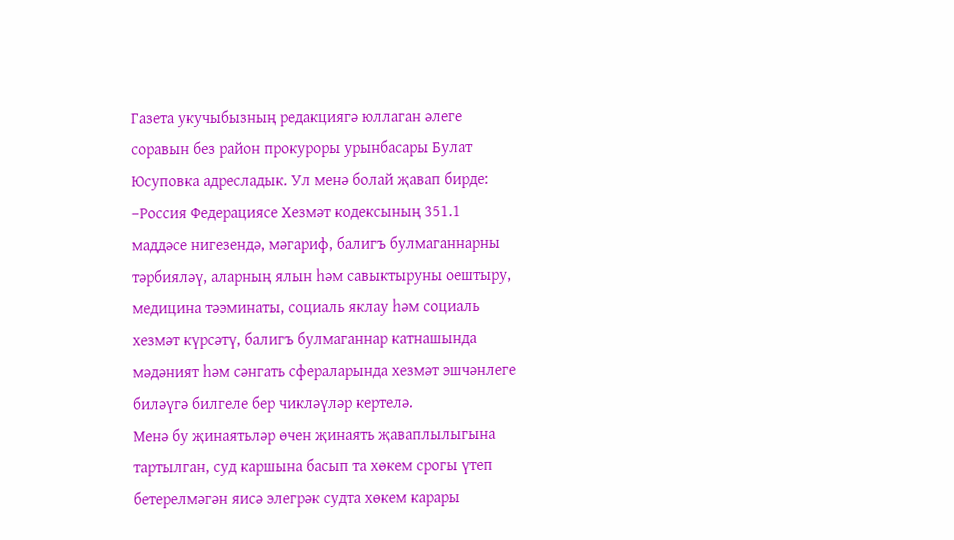Газета укучыбызның редакциягә юллаган әлеге соравын без район прокуроры урынбасары Булат Юсуповка адресладык. Ул менә болай җавап бирде:
–Россия Федерациясе Хезмәт кодексының 351.1 маддәсе нигезендә, мәгариф, балигъ булмаганнарны тәрбияләү, аларның ялын һәм савыктыруны оештыру, медицина тәэминаты, социаль яклау һәм социаль хезмәт күрсәтү, балигъ булмаганнар катнашында мәдәният һәм сәнгать сфераларында хезмәт эшчәнлеге биләүгә билгеле бер чикләүләр кертелә.
Менә бу җинаятьләр өчен җинаять җаваплылыгына тартылган, суд каршына басып та хөкем срогы үтеп бетерелмәгән яисә элегрәк судта хөкем карары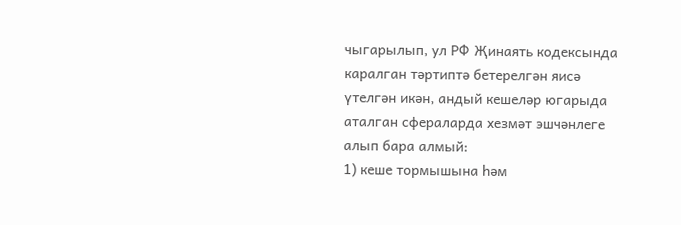чыгарылып, ул РФ Җинаять кодексында каралган тәртиптә бетерелгән яисә үтелгән икән, андый кешеләр югарыда аталган сфераларда хезмәт эшчәнлеге алып бара алмый:
1) кеше тормышына һәм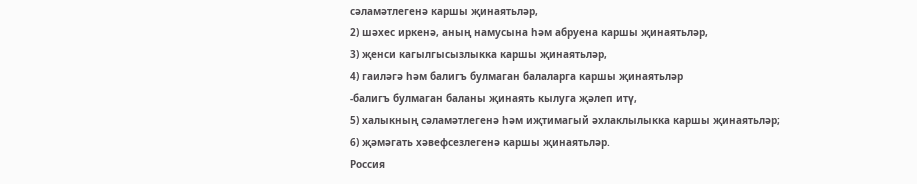сәламәтлегенә каршы җинаятьләр,
2) шәхес иркенә, аның намусына һәм абруена каршы җинаятьләр,
3) җенси кагылгысызлыкка каршы җинаятьләр,
4) гаиләгә һәм балигъ булмаган балаларга каршы җинаятьләр
-балигъ булмаган баланы җинаять кылуга җәлеп итү,
5) халыкның сәламәтлегенә һәм иҗтимагый әхлаклылыкка каршы җинаятьләр;
6) җәмәгать хәвефсезлегенә каршы җинаятьләр.
Россия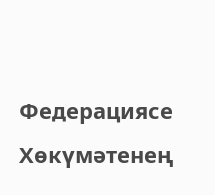Федерациясе Хөкүмәтенең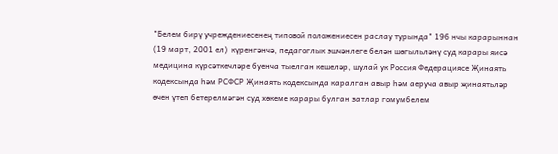"Белем бирү учреждениесенең типовой положениесен раслау турында" 196 нчы карарыннан (19 март, 2001 ел)  күренгәнчә, педагоглык эшчәнлеге белән шөгыльләнү суд карары яисә медицина күрсәткечләре буенча тыелган кешеләр, шулай ук Россия Федерациясе Җинаять кодексында һәм РСФСР Җинаять кодексында каралган авыр һәм аеруча авыр җинаятьләр өчен үтеп бетерелмәгән суд хөкеме карары булган затлар гомумбелем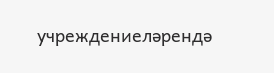учреждениеләрендә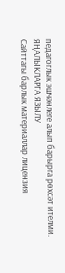педагоглык эшчәнлеге алып барырга рөхсәт ителми.
ЯҢАЛЫКЛАРГА ЯЗЫЛУ
Сайттагы барлык материаллар лицензия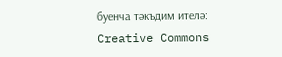буенча тәкъдим ителә:
Creative Commons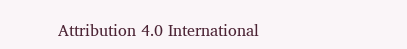Attribution 4.0 International